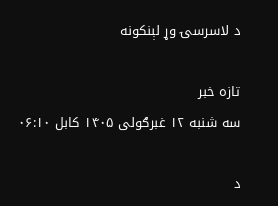د لاسرسۍ وړ لېنکونه

تازه خبر
سه شنبه ۱۲ غبرګولی ۱۴۰۵ کابل ۰۶:۱۰

د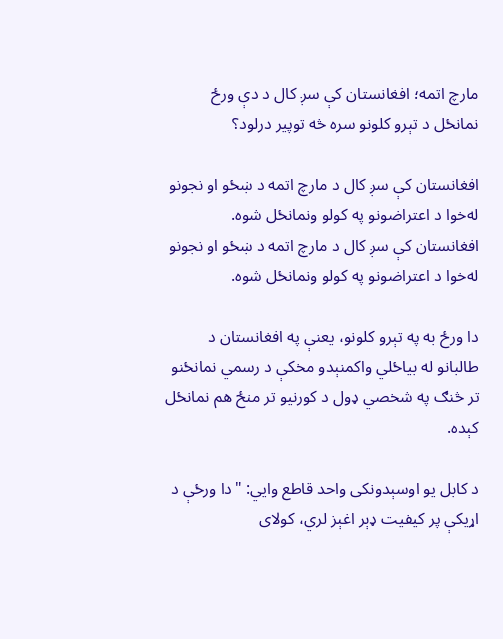مارچ اتمه؛ افغانستان کې سږ کال د دې ورځ نمانځل د تېرو کلونو سره څه توپير درلود؟

افغانستان کې سږ کال د مارچ اتمه د ښځو او نجونو له‌خوا د اعتراضونو په کولو ونمانځل شوه.
افغانستان کې سږ کال د مارچ اتمه د ښځو او نجونو له‌خوا د اعتراضونو په کولو ونمانځل شوه.

دا ورځ به په تېرو کلونو، یعنې په افغانستان د طالبانو له بیاځلي واکمنېدو مخکې د رسمي نمانځنو تر څنګ په شخصي ډول د کورنیو تر منځ هم نمانځل کېده.

د کابل يو اوسېدونکی واحد قاطع وايي: "دا ورځې د اړیکې پر کیفیت ډېر اغېز لري، کولای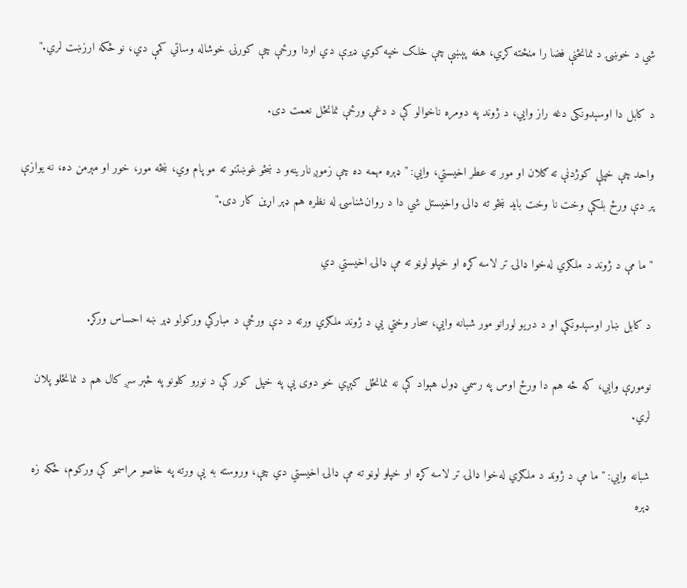شي د خوښۍ د نمانځنې فضا را منځته کړي، هغه پېښې چې خلک خپه کوي ډيرې دي اودا ورځې چې کورنۍ خوشاله وساتي کمې دي، نو ځکه ارزښت لري."

د کابل دا اوسېدونکی دغه راز وايي، د ژوند په دومره ناخوالو کې د دغې ورځې نمانځل نعمت دی.

واحد چې خپلې کوژدنې ته ګلان او مور ته عطر اخیستي، وایي: "ډېره مهمه ده چې زموږ نارینه‌و د ښځو غوښتنو ته مو پام وي، ښځه مور، خور او مېرمن ده، نه یوازې پر دې ورځ بلکې وخت نا وخت باید ښځو ته ډالۍ واخیستل شي دا د روان‌شناسۍ له نظره هم ډېر اړین کار دی."

"ما مې د ژوند د ملګري له‌خوا ډالۍ تر لاسه کړه او خپلو لوڼو ته مې ډالۍ اخیستي دي

د کابل ښار اوسېدونکې او د دریو لورانو مور شبانه وایي، سحار وختي یي د ژوند ملګري ورته د دې ورځې د مبارکي ورکولو ډېر ښه احساس ورکړ.

نوموړې وایي، که څه هم دا ورځ اوس په رسمي ډول هېواد کې نه نمانځل کېږي خو دوی يې په خپل کور کې د نورو کلونو په څېر سږ کال هم د نمانځلو پلان لري.

شبانه وایي: "ما مې د ژوند د ملګري له‌خوا ډالۍ تر لاسه کړه او خپلو لوڼو ته مې ډالۍ اخیستي دي چې، وروسته به يې ورته په خاصو مراسمو کې ورکوم، ځکه زه ډېره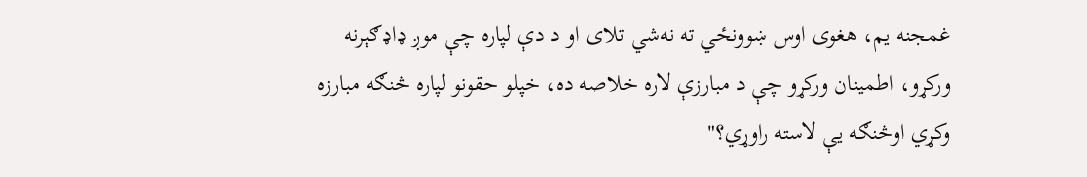غمجنه یم، هغوی اوس ښوونځي ته نه‌شي تلای او د دې لپاره چې موږ ډاډګېرنه ورکړو، اطمینان ورکړو چې د مبارزې لاره خلاصه ده، خپلو حقونو لپاره څنګه مبارزه وکړي اوڅنګه یې لاسته راوړي؟"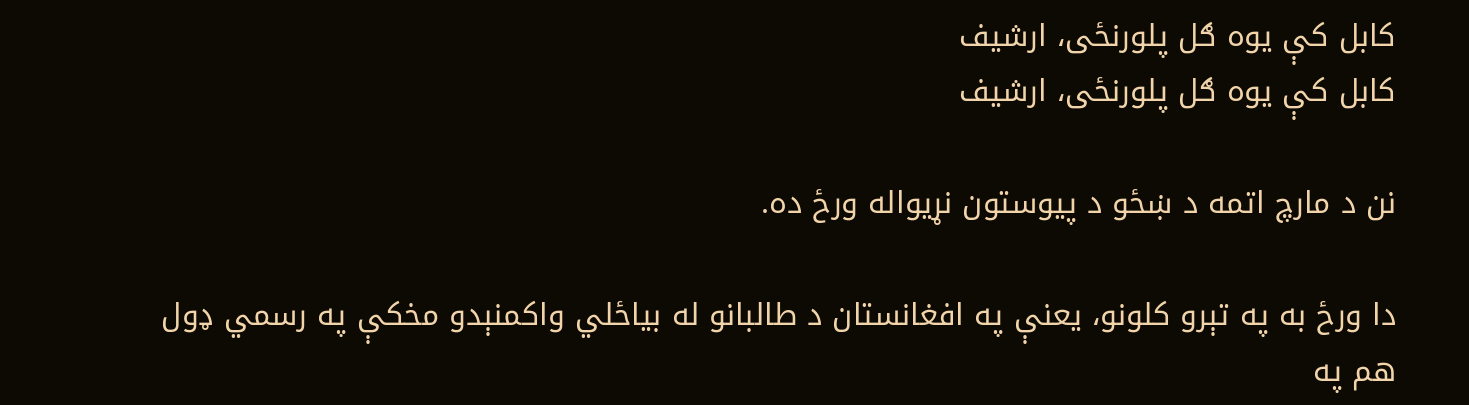کابل کې يوه ګل‌ پلورنځی، ارشيف
کابل کې يوه ګل‌ پلورنځی، ارشيف

نن د مارچ اتمه د ښځو د پیوستون نړیواله ورځ ده.

دا ورځ به په تېرو کلونو، یعنې په افغانستان د طالبانو له بیاځلي واکمنېدو مخکې په رسمي ډول هم په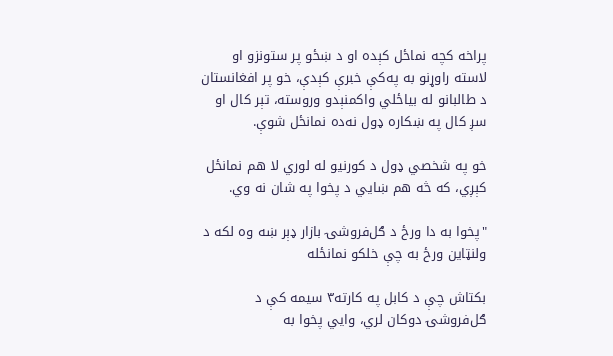پراخه کچه نماځل کېده او د ښځو پر ستونزو او لاسته راوړنو به په‌کې خبرې کېدې، خو پر افغانستان د طالبانو له بیاځلي واکمنېدو وروسته، تېر کال او سږ کال په ښکاره ډول نه‌ده نمانځل شوې.

خو په شخصي ډول د کورنیو له لوري لا هم نمانځل کېږي، که څه هم ښايي د پخوا په شان نه وي.

"پخوا به دا ورځ د ګل‌فروشۍ بازار ډېر ښه وه لکه د ولنټاین ورځ به چې خلکو نمانځله

بکتاش چې د کابل په کارته۳ سیمه کې د ګل‌فروشۍ دوکان لري، وایي پخوا به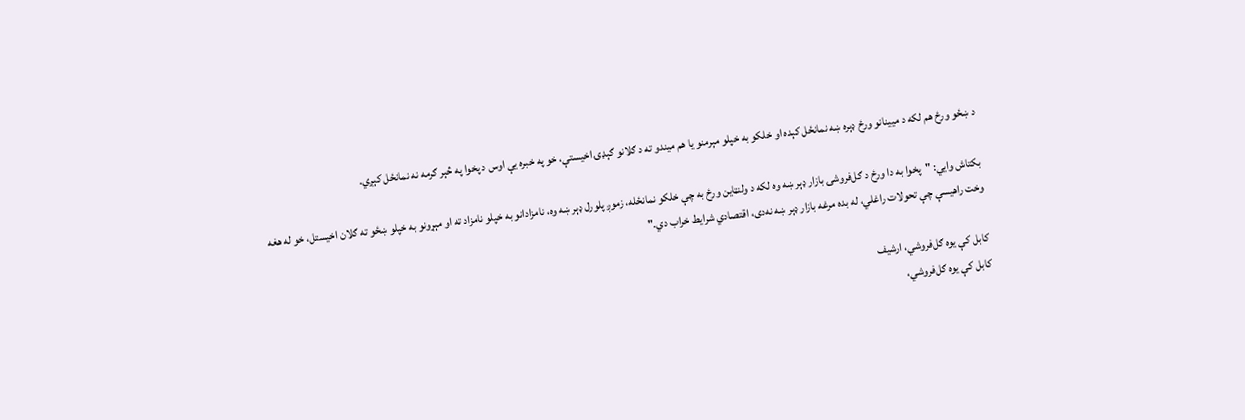د ښځو ورځ هم لکه د ميینانو ورځ ډېره ښه نمانځل کېده او خلکو به خپلو مېرمنو یا هم میندو ته د ګلانو ګېډۍ اخیستې، خو په خبره یې اوس د پخوا په څېر ګرمه نه نمانځل کېږي.

بکتاش وایي: "پخوا به دا ورځ د ګل‌فروشۍ بازار ډېر ښه وه لکه د ولنټاین ورځ به چې خلکو نمانځله، زموږ پلورل ډېر ښه وه، نامزادانو به خپلو نامزاد ته او مېړونو به خپلو ښځو ته ګلان اخیستل، خو له هغه وخت راهیسې چې تحولات راغلي، له بده مرغه بازار ډېر ښه نه‌دی، اقتصادي شرایط خراب دي."

کابل کې يوه ګل‌فروشي، ارشيف
کابل کې يوه ګل‌فروشي،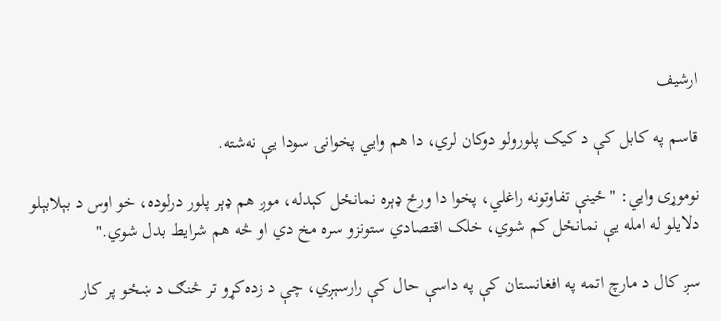ارشيف

قاسم په کابل کې د کیک پلورولو دوکان لري، دا هم وايي پخوانۍ سودا یې نه‌شته.

نوموړی وايي: "ځینې تفاوتونه راغلي، پخوا دا ورځ ډېره نمانځل کېدله، موږ هم ډېر پلور درلوده، خو اوس د بېلابېلو دلایلو له امله یې نمانځل کم شوي، خلک اقتصادي ستونزو سره مخ دي او څه هم شرایط بدل شوي."

سږ کال د مارچ اتمه په افغانستان کې په داسې حال کې رارسېږي، چې د زده‌کړو تر څنګ د ښځو پر کار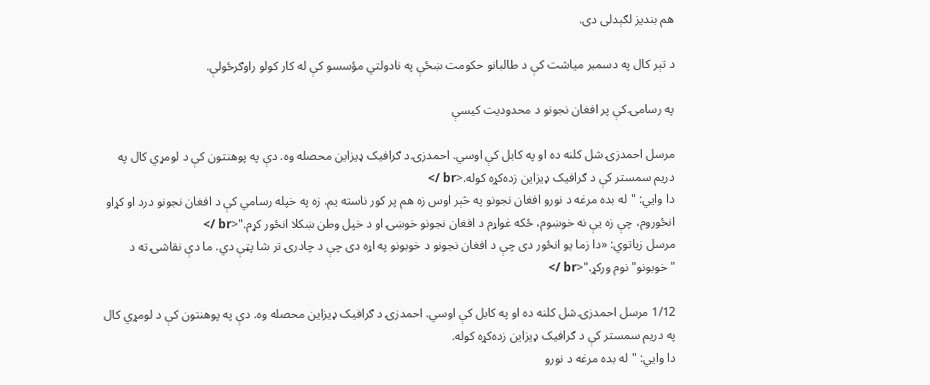هم بندیز لګېدلی دی.

د تېر کال په دسمبر میاشت کې د طالبانو حکومت ښځې په نادولتي مؤسسو کې له کار کولو راوګرځولې.

په رسامۍ کې پر افغان نجونو د محدوديت کيسې

مرسل احمدزۍ شل کلنه ده او په کابل کې اوسي. احمدزۍ د ګرافیک ډیزاین محصله وه. دې په پوهنتون کې د لومړي کال په دریم سمستر کې د ګرافیک ډیزاین زده‌کړه کوله.<br />
دا وايي: "له بده مرغه د نورو افغان نجونو په څېر اوس زه هم پر کور ناسته یم. زه په خپله رسامي کې د افغان نجونو درد او کړاو انځوروم، چې زه یې نه خوښوم، ځکه غواړم د افغان نجونو خوښۍ او د خپل وطن ښکلا انځور کړم."<br />
مرسل زیاتوي: «دا زما یو انځور دی چې د افغان نجونو د خوبونو په اړه دی چې د چادرۍ تر شا پټې دي. ما دې نقاشۍ ته د "خوبونو" نوم ورکړ."<br />

1/12 مرسل احمدزۍ شل کلنه ده او په کابل کې اوسي. احمدزۍ د ګرافیک ډیزاین محصله وه. دې په پوهنتون کې د لومړي کال په دریم سمستر کې د ګرافیک ډیزاین زده‌کړه کوله.
دا وايي: "له بده مرغه د نورو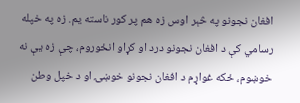افغان نجونو په څېر اوس زه هم پر کور ناسته یم. زه په خپله رسامي کې د افغان نجونو درد او کړاو انځوروم، چې زه یې نه خوښوم، ځکه غواړم د افغان نجونو خوښۍ او د خپل وطن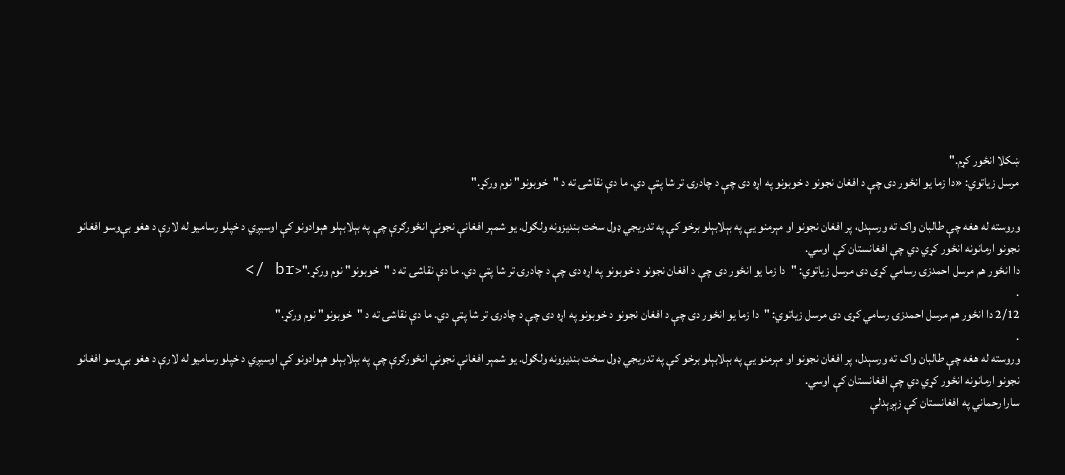ښکلا انځور کړم."
مرسل زیاتوي: «دا زما یو انځور دی چې د افغان نجونو د خوبونو په اړه دی چې د چادرۍ تر شا پټې دي. ما دې نقاشۍ ته د "خوبونو" نوم ورکړ."

وروسته له هغه چې طالبان واک ته ورسېدل، پر افغان نجونو او مېرمنو يې په بېلابېلو برخو کې په تدريجي ډول سخت بنديزونه ولګول. يو شمېر افغانې نجونې انځورګرې چې په بېلابېلو هېوادونو کې اوسيږي د خپلو رساميو له لارې د هغو بې‌وسو افغانو نجونو ارمانونه انځور کړي دي چې افغانستان کې اوسي.
دا انځور هم مرسل احمدزۍ رسامي کړی دی مرسل زیاتوي: "دا زما یو انځور دی چې د افغان نجونو د خوبونو په اړه دی چې د چادرۍ تر شا پټې دي. ما دې نقاشۍ ته د "خوبونو" نوم ورکړ."<br />
.
2/12 دا انځور هم مرسل احمدزۍ رسامي کړی دی مرسل زیاتوي: "دا زما یو انځور دی چې د افغان نجونو د خوبونو په اړه دی چې د چادرۍ تر شا پټې دي. ما دې نقاشۍ ته د "خوبونو" نوم ورکړ."
.
وروسته له هغه چې طالبان واک ته ورسېدل، پر افغان نجونو او مېرمنو يې په بېلابېلو برخو کې په تدريجي ډول سخت بنديزونه ولګول. يو شمېر افغانې نجونې انځورګرې چې په بېلابېلو هېوادونو کې اوسيږي د خپلو رساميو له لارې د هغو بې‌وسو افغانو نجونو ارمانونه انځور کړي دي چې افغانستان کې اوسي.
سارا رحماني په افغانستان کې زېږېدلې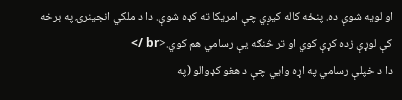او لویه شوې ده. پنځه کاله کیږي چې امریکا ته کډه شوې. دا د ملکي انجینرۍ په برخه کې لوړې زده کړې کوي او تر څنګه یې رسامي هم کوي.<br />
دا د خپلې رسامي په اړه وايي چې د هغو کډوالو (په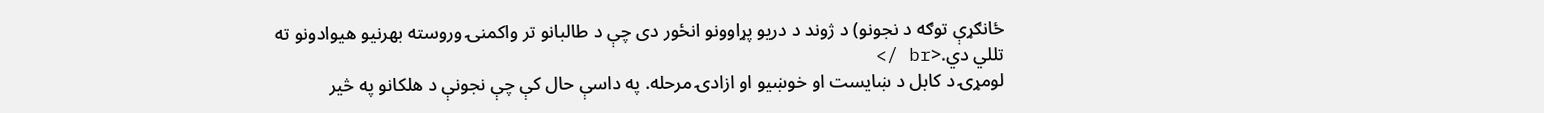ځانګړې توګه د نجونو) د ژوند د دریو پړاوونو انځور دی چې د طالبانو تر واکمنۍ وروسته بهرنیو هیوادونو ته تللي دي.<br />
لومړۍ د کابل د ښايست او خوښيو او ازادۍ مرحله. په‌ داسې حال کې چې نجونې د هلکانو په څیر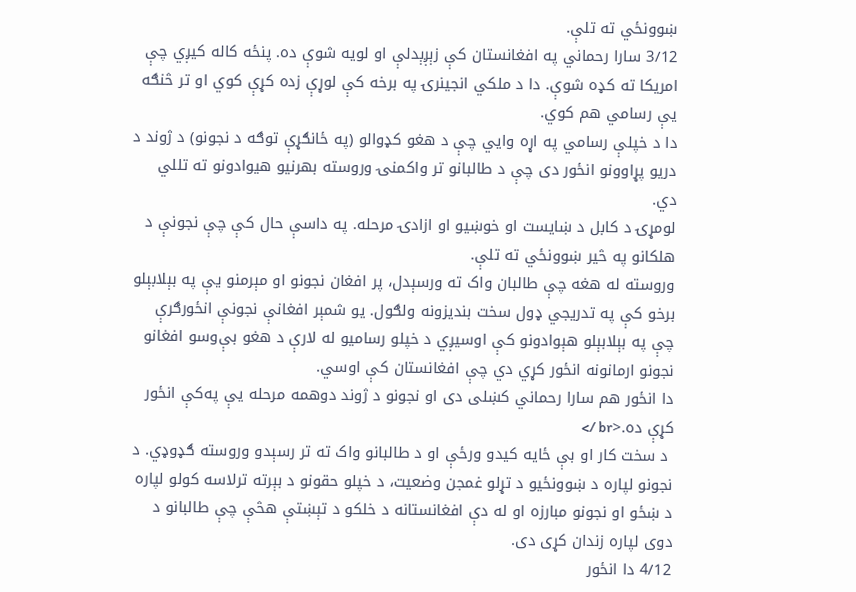ښوونځي ته تلې.
3/12 سارا رحماني په افغانستان کې زېږېدلې او لویه شوې ده. پنځه کاله کیږي چې امریکا ته کډه شوې. دا د ملکي انجینرۍ په برخه کې لوړې زده کړې کوي او تر څنګه یې رسامي هم کوي.
دا د خپلې رسامي په اړه وايي چې د هغو کډوالو (په ځانګړې توګه د نجونو) د ژوند د دریو پړاوونو انځور دی چې د طالبانو تر واکمنۍ وروسته بهرنیو هیوادونو ته تللي دي.
لومړۍ د کابل د ښايست او خوښيو او ازادۍ مرحله. په‌ داسې حال کې چې نجونې د هلکانو په څیر ښوونځي ته تلې.
وروسته له هغه چې طالبان واک ته ورسېدل، پر افغان نجونو او مېرمنو يې په بېلابېلو برخو کې په تدريجي ډول سخت بنديزونه ولګول. يو شمېر افغانې نجونې انځورګرې چې په بېلابېلو هېوادونو کې اوسيږي د خپلو رساميو له لارې د هغو بې‌وسو افغانو نجونو ارمانونه انځور کړي دي چې افغانستان کې اوسي.
دا انځور هم سارا رحماني کښلی دی او نجونو د ژوند دوهمه مرحله يې په‌کې انځور کړې ده.<br />
 د سخت کار او بې ځایه کیدو ورځې او د طالبانو واک ته تر رسېدو وروسته ګډوډي. د نجونو لپاره د ښوونځیو د تړلو غمجن وضعیت، د خپلو حقونو د بېرته ترلاسه کولو لپاره د ښځو او نجونو مبارزه او له دې افغانستانه د خلکو د تېښتې هڅې چې طالبانو د دوی لپاره زندان کړی دی.
4/12 دا انځور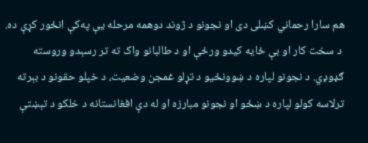هم سارا رحماني کښلی دی او نجونو د ژوند دوهمه مرحله يې په‌کې انځور کړې ده.
 د سخت کار او بې ځایه کیدو ورځې او د طالبانو واک ته تر رسېدو وروسته ګډوډي. د نجونو لپاره د ښوونځیو د تړلو غمجن وضعیت، د خپلو حقونو د بېرته ترلاسه کولو لپاره د ښځو او نجونو مبارزه او له دې افغانستانه د خلکو د تېښتې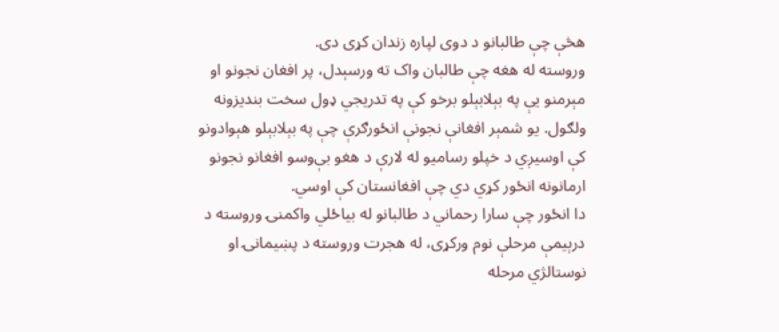هڅې چې طالبانو د دوی لپاره زندان کړی دی.
وروسته له هغه چې طالبان واک ته ورسېدل، پر افغان نجونو او مېرمنو يې په بېلابېلو برخو کې په تدريجي ډول سخت بنديزونه ولګول. يو شمېر افغانې نجونې انځورګرې چې په بېلابېلو هېوادونو کې اوسيږي د خپلو رساميو له لارې د هغو بې‌وسو افغانو نجونو ارمانونه انځور کړي دي چې افغانستان کې اوسي.
دا انځور چې سارا رحماني د طالبانو له بياځلي واکمنۍ وروسته د درېیمې مرحلې نوم ورکړی، له هجرت وروسته د پښیمانۍ او نوستالژي مرحله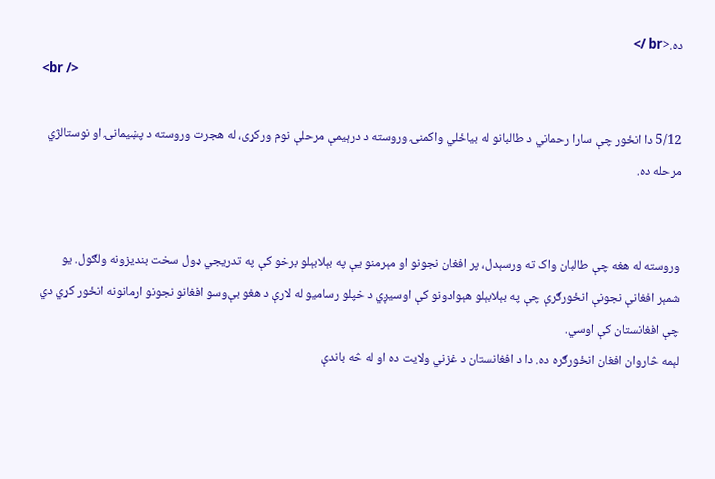ده.<br />
<br />

5/12 دا انځور چې سارا رحماني د طالبانو له بياځلي واکمنۍ وروسته د درېیمې مرحلې نوم ورکړی، له هجرت وروسته د پښیمانۍ او نوستالژي مرحله ده.


وروسته له هغه چې طالبان واک ته ورسېدل، پر افغان نجونو او مېرمنو يې په بېلابېلو برخو کې په تدريجي ډول سخت بنديزونه ولګول. يو شمېر افغانې نجونې انځورګرې چې په بېلابېلو هېوادونو کې اوسيږي د خپلو رساميو له لارې د هغو بې‌وسو افغانو نجونو ارمانونه انځور کړي دي چې افغانستان کې اوسي.
لېمه څاروان افغان انځورګره ده. دا د افغانستان د غزني ولایت ده او له څه باندې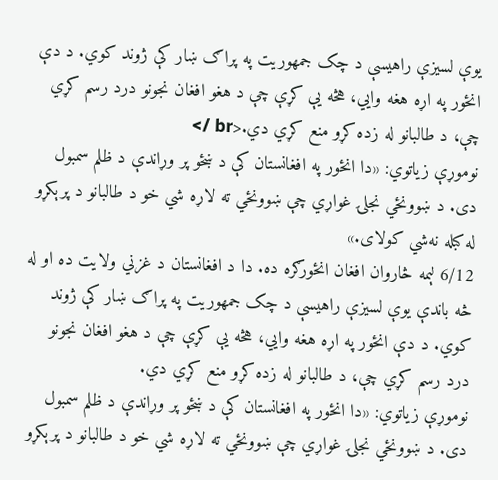یوې لسیزې راهیسې د چک جمهوریت په پراګ ښار کې ژوند کوي. د دې انځور په اړه هغه وايي، هڅه يې کړې چې د هغو افغان نجونو درد رسم کړي چې، د طالبانو له زده کړو منع کړي دي.<br />
نوموړې زیاتوي: «دا انځور په افغانستان کې د ښځو پر وړاندې د ظلم سمبول دی. د ښوونځي نجلۍ غواړي چې ښوونځي ته لاړه شي خو د طالبانو د پرېکړو له کبله نه‌شي کولای.»
6/12 لېمه څاروان افغان انځورګره ده. دا د افغانستان د غزني ولایت ده او له څه باندې یوې لسیزې راهیسې د چک جمهوریت په پراګ ښار کې ژوند کوي. د دې انځور په اړه هغه وايي، هڅه يې کړې چې د هغو افغان نجونو درد رسم کړي چې، د طالبانو له زده کړو منع کړي دي.
نوموړې زیاتوي: «دا انځور په افغانستان کې د ښځو پر وړاندې د ظلم سمبول دی. د ښوونځي نجلۍ غواړي چې ښوونځي ته لاړه شي خو د طالبانو د پرېکړو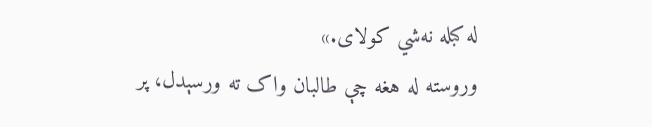له کبله نه‌شي کولای.»
وروسته له هغه چې طالبان واک ته ورسېدل، پر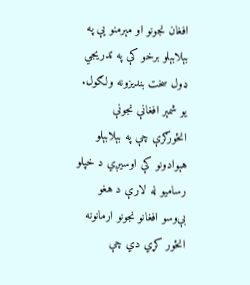افغان نجونو او مېرمنو يې په بېلابېلو برخو کې په تدريجي ډول سخت بنديزونه ولګول. يو شمېر افغانې نجونې انځورګرې چې په بېلابېلو هېوادونو کې اوسيږي د خپلو رساميو له لارې د هغو بې‌وسو افغانو نجونو ارمانونه انځور کړي دي چې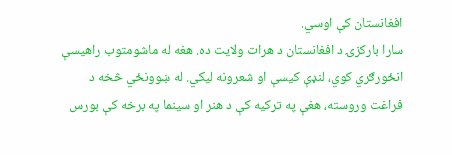افغانستان کې اوسي.
سارا بارکزۍ د افغانستان د هرات ولایت ده. هغه له ماشومتوب راهیسې انځورګري کوي، لنډې کیسې او شعرونه لیکي. له ښوونځي څخه د فراغت وروسته، هغې په ترکیه کې د هنر او سینما په برخه کې بورس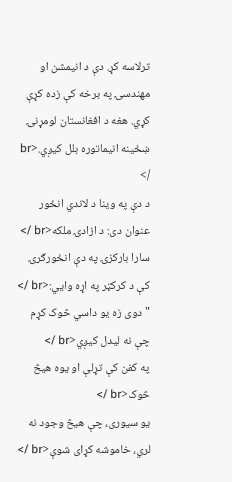ترلاسه کړ. دې د انیمشن او مهندسۍ په برخه کې زده کړې کړي. هغه د افغانستان لومړنۍ ښځینه انیماتوره بلل کیږي.<br />
د دې په وینا د لاندي انځور عنوان دی: د ازادۍ ملکه<br />
سارا بارکزۍ په دې انځورګرۍ کې د کرکټر په اړه وايي:<br />
"دوی زه یو داسي څوک کړم چې نه لیدل کیږي<br />
په کفن کې تړلې او یوه هیڅ څوک<br />
یو سیوری، چې هیڅ وجود نه لري، خاموشه کړای شوې<br />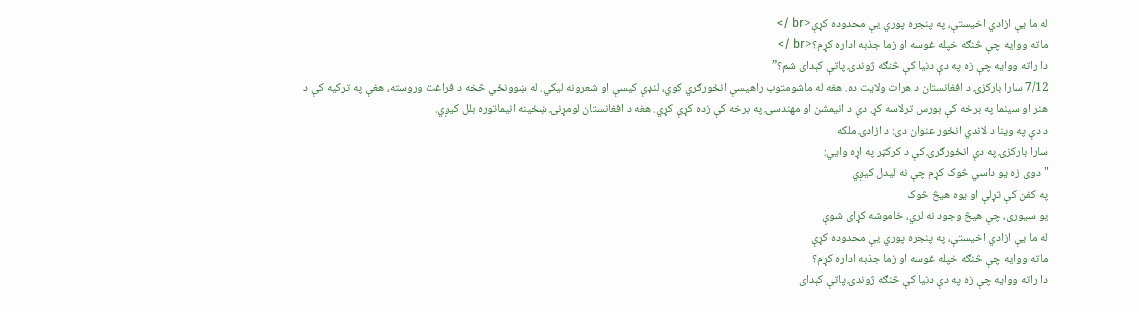له ما یې ازادي اخیستې، په پنجره پوري يې محدوده کړې<br />
ماته ووایه چې څنګه خپله غوسه او زما جذبه اداره کړم؟<br />
دا راته ووایه چې زه په دې دنیا کې څنګه ژوندۍ پاتې کېدای شم؟”
7/12 سارا بارکزۍ د افغانستان د هرات ولایت ده. هغه له ماشومتوب راهیسې انځورګري کوي، لنډې کیسې او شعرونه لیکي. له ښوونځي څخه د فراغت وروسته، هغې په ترکیه کې د هنر او سینما په برخه کې بورس ترلاسه کړ. دې د انیمشن او مهندسۍ په برخه کې زده کړې کړي. هغه د افغانستان لومړنۍ ښځینه انیماتوره بلل کیږي.
د دې په وینا د لاندي انځور عنوان دی: د ازادۍ ملکه
سارا بارکزۍ په دې انځورګرۍ کې د کرکټر په اړه وايي:
"دوی زه یو داسي څوک کړم چې نه لیدل کیږي
په کفن کې تړلې او یوه هیڅ څوک
یو سیوری، چې هیڅ وجود نه لري، خاموشه کړای شوې
له ما یې ازادي اخیستې، په پنجره پوري يې محدوده کړې
ماته ووایه چې څنګه خپله غوسه او زما جذبه اداره کړم؟
دا راته ووایه چې زه په دې دنیا کې څنګه ژوندۍ پاتې کېدای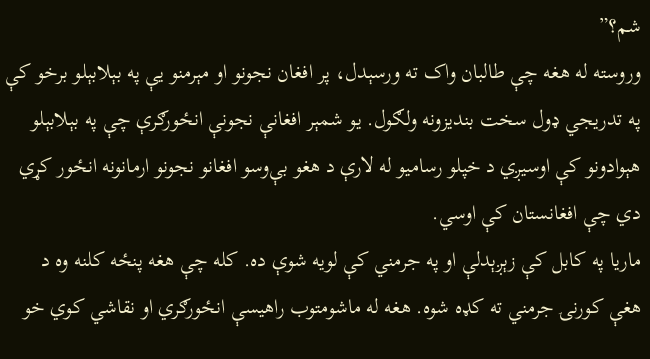شم؟”
وروسته له هغه چې طالبان واک ته ورسېدل، پر افغان نجونو او مېرمنو يې په بېلابېلو برخو کې په تدريجي ډول سخت بنديزونه ولګول. يو شمېر افغانې نجونې انځورګرې چې په بېلابېلو هېوادونو کې اوسيږي د خپلو رساميو له لارې د هغو بې‌وسو افغانو نجونو ارمانونه انځور کړي دي چې افغانستان کې اوسي.
ماریا په کابل کې زېږېدلې او په جرمني کې لویه شوې ده. کله چې هغه پنځه کلنه وه د هغې کورنۍ جرمني ته کډه شوه. هغه له ماشومتوب راهیسې انځورګري او نقاشي کوي خو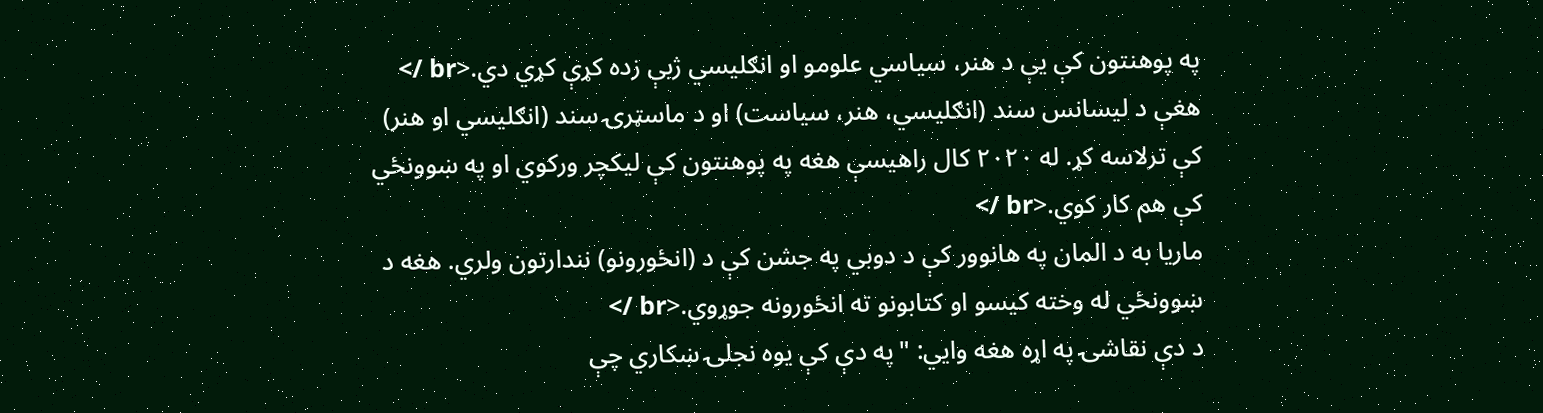په پوهنتون کې یې د هنر، سیاسي علومو او انګلیسي ژبې زده کړې کړي دي.<br />
هغې د لیسانس سند (انګلیسي، هنر، سیاست) او د ماسټرۍ سند (انګلیسي او هنر) کې ترلاسه کړ. له ۲۰۲۰ کال راهیسې هغه په پوهنتون کې لیکچر ورکوي او په ښوونځي کې هم کار کوي.<br />
ماریا به د المان په هانوور کې د دوبي په جشن کې د (انځورونو) نندارتون ولري. هغه د ښوونځي له وخته کیسو او کتابونو ته انځورونه جوړوي.<br />
د دې نقاشۍ په اړه هغه وايي: "په دې کې یوه نجلۍ ښکاري چې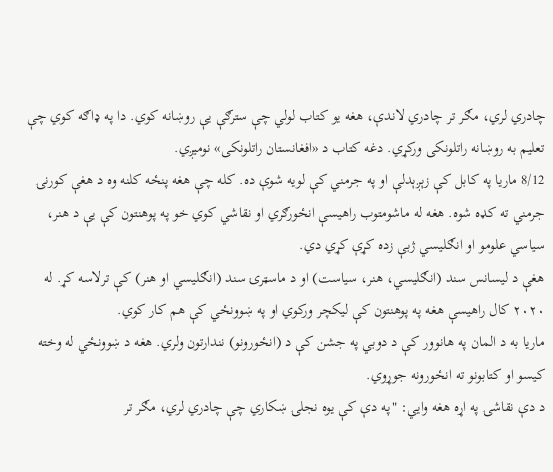چادري لري، مګر تر چادري لاندې، هغه یو کتاب لولي چې سترګې يې روښانه کوي. دا په ډاګه کوي چې تعلیم به روښانه راتلونکی ورکړي. دغه کتاب د «افغانستان راتلونکی» نومیږي.
8/12 ماریا په کابل کې زېږېدلې او په جرمني کې لویه شوې ده. کله چې هغه پنځه کلنه وه د هغې کورنۍ جرمني ته کډه شوه. هغه له ماشومتوب راهیسې انځورګري او نقاشي کوي خو په پوهنتون کې یې د هنر، سیاسي علومو او انګلیسي ژبې زده کړې کړي دي.
هغې د لیسانس سند (انګلیسي، هنر، سیاست) او د ماسټرۍ سند (انګلیسي او هنر) کې ترلاسه کړ. له ۲۰۲۰ کال راهیسې هغه په پوهنتون کې لیکچر ورکوي او په ښوونځي کې هم کار کوي.
ماریا به د المان په هانوور کې د دوبي په جشن کې د (انځورونو) نندارتون ولري. هغه د ښوونځي له وخته کیسو او کتابونو ته انځورونه جوړوي.
د دې نقاشۍ په اړه هغه وايي: "په دې کې یوه نجلۍ ښکاري چې چادري لري، مګر تر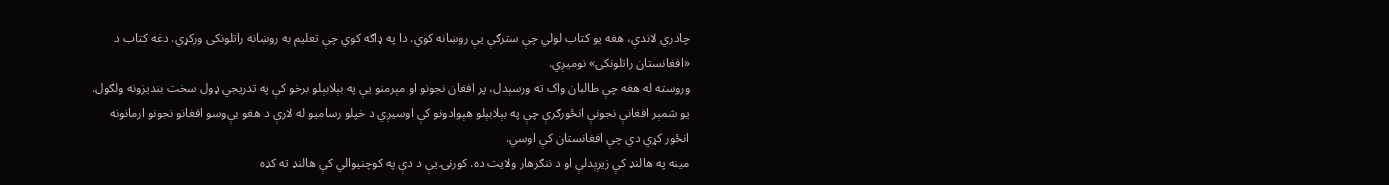چادري لاندې، هغه یو کتاب لولي چې سترګې يې روښانه کوي. دا په ډاګه کوي چې تعلیم به روښانه راتلونکی ورکړي. دغه کتاب د «افغانستان راتلونکی» نومیږي.
وروسته له هغه چې طالبان واک ته ورسېدل، پر افغان نجونو او مېرمنو يې په بېلابېلو برخو کې په تدريجي ډول سخت بنديزونه ولګول. يو شمېر افغانې نجونې انځورګرې چې په بېلابېلو هېوادونو کې اوسيږي د خپلو رساميو له لارې د هغو بې‌وسو افغانو نجونو ارمانونه انځور کړي دي چې افغانستان کې اوسي.
مینه په هالنډ کې زیږېدلې او د ننګرهار ولایت ده. کورنۍ يې د دې په کوچنیوالي کې هالنډ ته کډه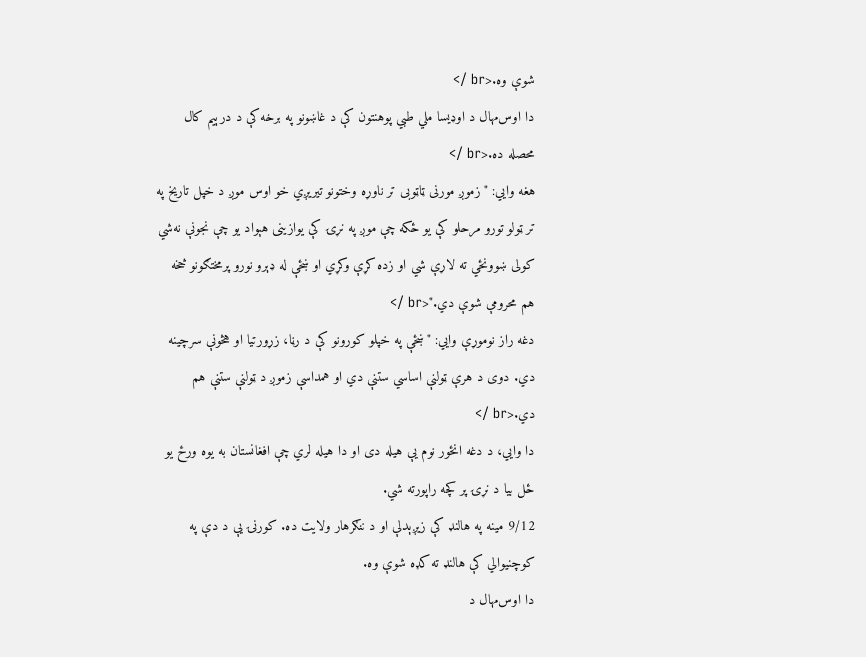شوې وه.<br />
دا اوس‌مهال د اوډیسا ملي طبي پوهنتون کې د غاښونو په برخه کې د درېيم کال محصله ده.<br />
هغه وايي: "زموږ مورنی ټاټوبی تر ناوړه وختونو تیریږي خو اوس موږ د خپل تاریخ په تر ټولو تورو مرحلو کې یو ځکه چې موږ په نړۍ کې یوازینی هېواد یو چې نجونې نه‌شي کولی ښوونځي ته لاړې شي او زده کړې وکړي او ښځې له ډېرو نورو پرمختګونو څخه هم محرومې شوې دي."<br />
دغه راز نوموړې وايي: "ښځې په خپلو کورونو کې د رڼا، زړورتیا او هڅونې سرچینه دي. دوی د هرې ټولنې اساسي ستنې دي او همداسې زموږ د ټولنې ستنې هم دي.<br />
دا وايي، د دغه انځور نوم یې هیله دی او دا هیله لري چې افغانستان به يوه ورځ يو ځل بيا د نړۍ پر کچه راپورته شي.
9/12 مینه په هالنډ کې زیږېدلې او د ننګرهار ولایت ده. کورنۍ يې د دې په کوچنیوالي کې هالنډ ته کډه شوې وه.
دا اوس‌مهال د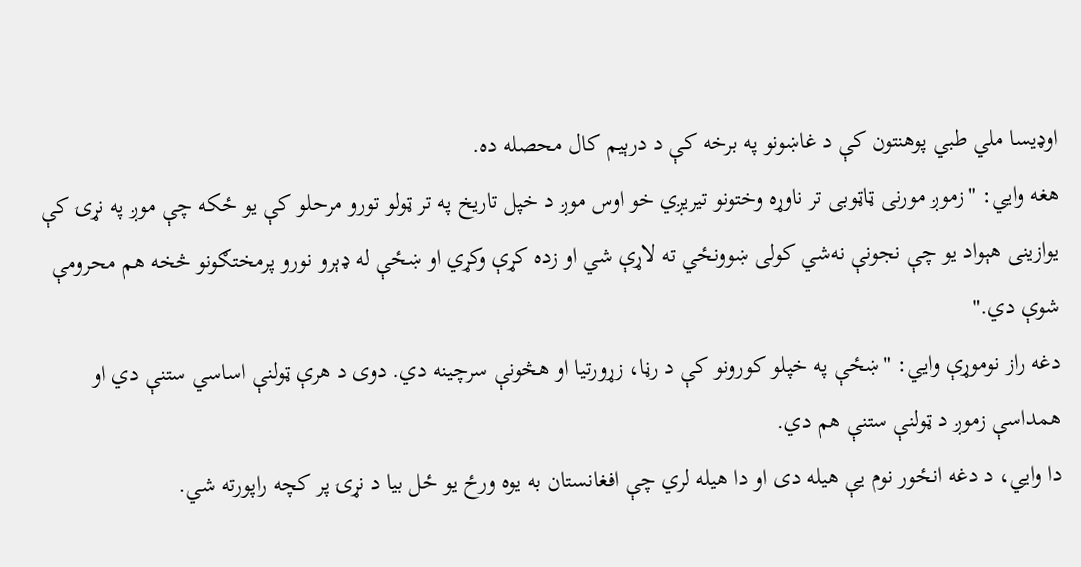اوډیسا ملي طبي پوهنتون کې د غاښونو په برخه کې د درېيم کال محصله ده.
هغه وايي: "زموږ مورنی ټاټوبی تر ناوړه وختونو تیریږي خو اوس موږ د خپل تاریخ په تر ټولو تورو مرحلو کې یو ځکه چې موږ په نړۍ کې یوازینی هېواد یو چې نجونې نه‌شي کولی ښوونځي ته لاړې شي او زده کړې وکړي او ښځې له ډېرو نورو پرمختګونو څخه هم محرومې شوې دي."
دغه راز نوموړې وايي: "ښځې په خپلو کورونو کې د رڼا، زړورتیا او هڅونې سرچینه دي. دوی د هرې ټولنې اساسي ستنې دي او همداسې زموږ د ټولنې ستنې هم دي.
دا وايي، د دغه انځور نوم یې هیله دی او دا هیله لري چې افغانستان به يوه ورځ يو ځل بيا د نړۍ پر کچه راپورته شي.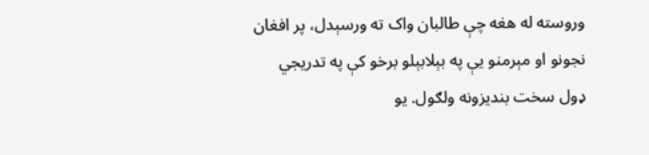وروسته له هغه چې طالبان واک ته ورسېدل، پر افغان نجونو او مېرمنو يې په بېلابېلو برخو کې په تدريجي ډول سخت بنديزونه ولګول. يو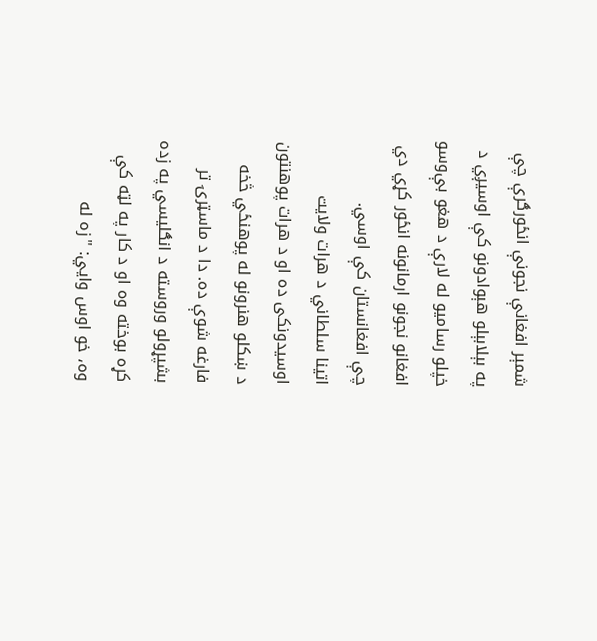شمېر افغانې نجونې انځورګرې چې په بېلابېلو هېوادونو کې اوسيږي د خپلو رساميو له لارې د هغو بې‌وسو افغانو نجونو ارمانونه انځور کړي دي چې افغانستان کې اوسي.
اتینا سلطاني د هرات ولایت اوسیدونکی ده او د هرات پوهنتون د ښکلو هنرونو له پوهنځي څخه فارغه شوې ده. دا د ماسټرۍ تر بشپړولو وروسته د انګلیسي په زده کړه بوخته وه او د کار په لټه کې وه، خو اوس وايي: "زه له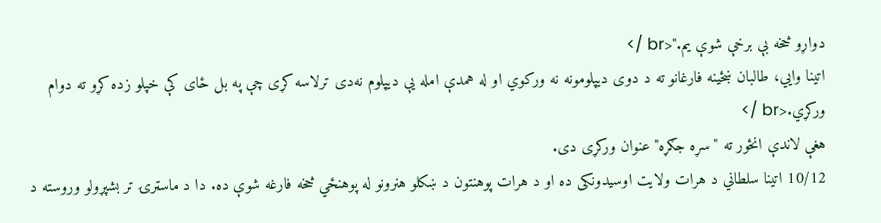دواړو څخه بې برخې شوې یم."<br />
اتینا وايي، طالبان ښځينه فارغانو ته د دوی ديپلومونه نه ورکوي او له همدې امله يې ديپلوم نه‌دی ترلاسه کړی چې په بل ځای کې خپلو زده کړو ته دوام ورکړي.<br />
هغې لاندې انځور ته "سړه جګړه" عنوان ورکړی دی.
10/12 اتینا سلطاني د هرات ولایت اوسیدونکی ده او د هرات پوهنتون د ښکلو هنرونو له پوهنځي څخه فارغه شوې ده. دا د ماسټرۍ تر بشپړولو وروسته د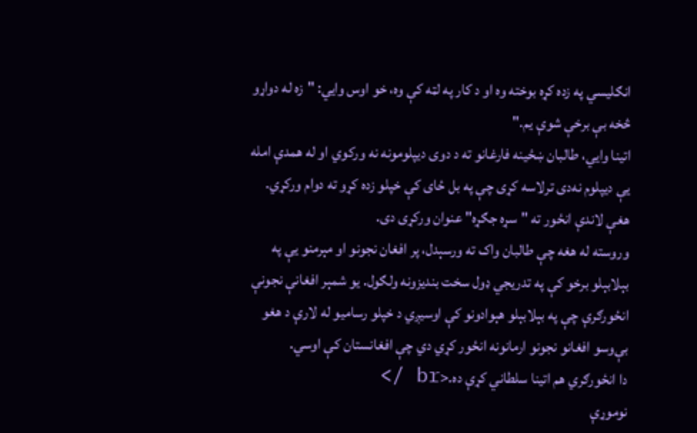انګلیسي په زده کړه بوخته وه او د کار په لټه کې وه، خو اوس وايي: "زه له دواړو څخه بې برخې شوې یم."
اتینا وايي، طالبان ښځينه فارغانو ته د دوی ديپلومونه نه ورکوي او له همدې امله يې ديپلوم نه‌دی ترلاسه کړی چې په بل ځای کې خپلو زده کړو ته دوام ورکړي.
هغې لاندې انځور ته "سړه جګړه" عنوان ورکړی دی.
وروسته له هغه چې طالبان واک ته ورسېدل، پر افغان نجونو او مېرمنو يې په بېلابېلو برخو کې په تدريجي ډول سخت بنديزونه ولګول. يو شمېر افغانې نجونې انځورګرې چې په بېلابېلو هېوادونو کې اوسيږي د خپلو رساميو له لارې د هغو بې‌وسو افغانو نجونو ارمانونه انځور کړي دي چې افغانستان کې اوسي.
دا انځورګري هم اتينا سلطاني کړې ده.<br />
نوموړې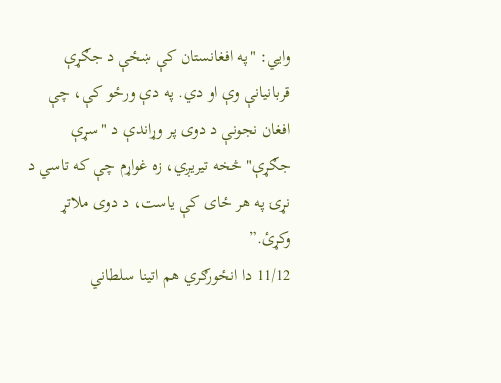وايي: "په افغانستان کې ښځې د جګړې قربانيانې وې او دي. په دې ورځو کې، چې افغان نجونې د دوی پر وړاندې د "سړې جګړې" څخه تیریږي، زه غواړم چې که تاسي د نړۍ په هر ځای کې یاست، د دوی ملاتړ وکړئ.”
11/12 دا انځورګري هم اتينا سلطاني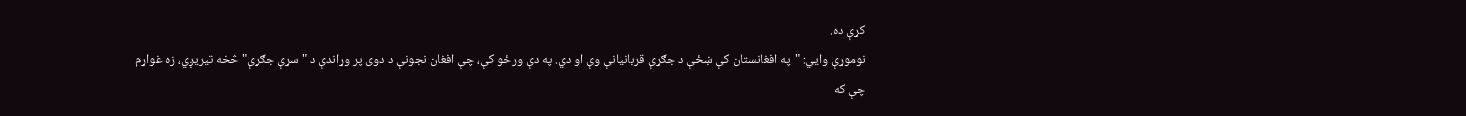کړې ده.
نوموړې وايي: "په افغانستان کې ښځې د جګړې قربانيانې وې او دي. په دې ورځو کې، چې افغان نجونې د دوی پر وړاندې د "سړې جګړې" څخه تیریږي، زه غواړم چې که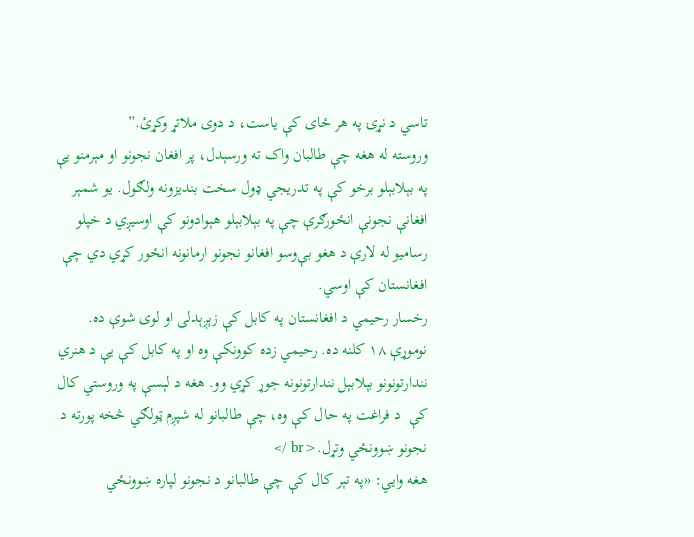تاسي د نړۍ په هر ځای کې یاست، د دوی ملاتړ وکړئ.”
وروسته له هغه چې طالبان واک ته ورسېدل، پر افغان نجونو او مېرمنو يې په بېلابېلو برخو کې په تدريجي ډول سخت بنديزونه ولګول. يو شمېر افغانې نجونې انځورګرې چې په بېلابېلو هېوادونو کې اوسيږي د خپلو رساميو له لارې د هغو بې‌وسو افغانو نجونو ارمانونه انځور کړي دي چې افغانستان کې اوسي.
رخسار رحیمي د افغانستان په کابل کې زېږېدلی او لوی شوې ده. نوموړې ۱۸ کلنه ده. رحيمي زده کوونکې وه او په کابل کې يې د هنري نندارتونونو بېلابېل نندارتونونه جوړ کړي وو. هغه د لېسې په وروستي کال کې  د فراغت په حال کې وه، چې طالبانو له شپږم ټولګي څخه پورته د نجونو ښوونځي وتړل.<br />
هغه وايي: «په تېر کال کې چې طالبانو د نجونو لپاره ښوونځي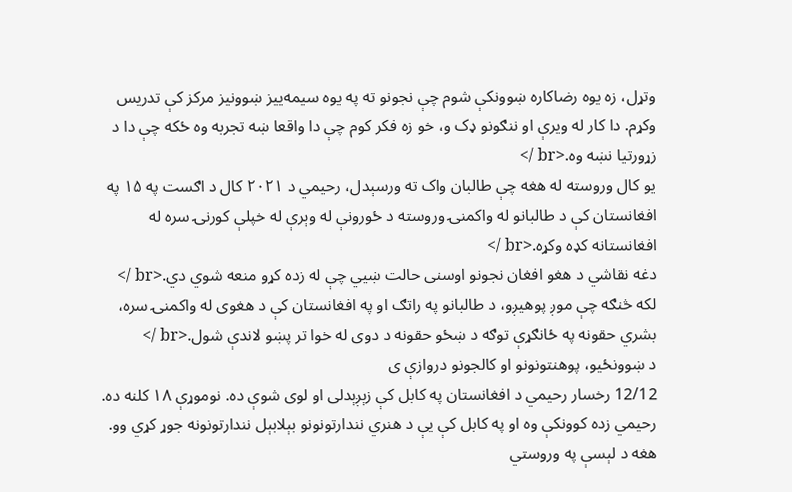وتړل، زه یوه رضاکاره ښوونکې شوم چې نجونو ته په یوه سیمه‌ییز ښوونیز مرکز کې تدریس وکړم. دا کار له ویرې او ننګونو ډک و، خو زه فکر کوم چې دا واقعا ښه تجربه وه ځکه چې دا د زړورتیا نښه وه.<br />
یو کال وروسته له هغه چې طالبان واک ته ورسېدل، رحیمي د ۲۰۲۱ کال د اګست په ۱۵ په افغانستان کې د طالبانو له واکمنۍ وروسته د ځورونې له وېرې له خپلې کورنۍ سره له افغانستانه کډه وکړه.<br />
دغه نقاشي د هغو افغان نجونو اوسنی حالت ښيي چې له زده کړو منعه شوي دي.<br />
لکه څنګه چې موږ پوهیږو، د طالبانو په راتګ او په افغانستان کې د هغوی له واکمنۍ سره، بشري حقونه په ځانګړې توګه د ښځو حقونه د دوی له خوا تر پښو لاندې شول.<br />
د ښوونځیو، پوهنتونونو او کالجونو دروازې ی
12/12 رخسار رحیمي د افغانستان په کابل کې زېږېدلی او لوی شوې ده. نوموړې ۱۸ کلنه ده. رحيمي زده کوونکې وه او په کابل کې يې د هنري نندارتونونو بېلابېل نندارتونونه جوړ کړي وو. هغه د لېسې په وروستي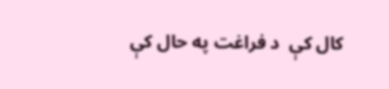کال کې  د فراغت په حال کې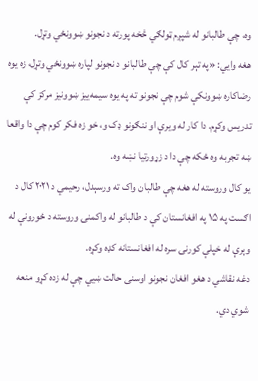وه، چې طالبانو له شپږم ټولګي څخه پورته د نجونو ښوونځي وتړل.
هغه وايي: «په تېر کال کې چې طالبانو د نجونو لپاره ښوونځي وتړل، زه یوه رضاکاره ښوونکې شوم چې نجونو ته په یوه سیمه‌ییز ښوونیز مرکز کې تدریس وکړم. دا کار له ویرې او ننګونو ډک و، خو زه فکر کوم چې دا واقعا ښه تجربه وه ځکه چې دا د زړورتیا نښه وه.
یو کال وروسته له هغه چې طالبان واک ته ورسېدل، رحیمي د ۲۰۲۱ کال د اګست په ۱۵ په افغانستان کې د طالبانو له واکمنۍ وروسته د ځورونې له وېرې له خپلې کورنۍ سره له افغانستانه کډه وکړه.
دغه نقاشي د هغو افغان نجونو اوسنی حالت ښيي چې له زده کړو منعه شوي دي.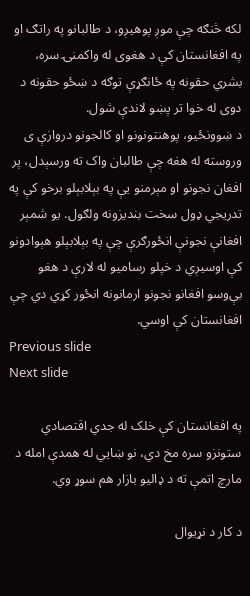لکه څنګه چې موږ پوهیږو، د طالبانو په راتګ او په افغانستان کې د هغوی له واکمنۍ سره، بشري حقونه په ځانګړې توګه د ښځو حقونه د دوی له خوا تر پښو لاندې شول.
د ښوونځیو، پوهنتونونو او کالجونو دروازې ی
وروسته له هغه چې طالبان واک ته ورسېدل، پر افغان نجونو او مېرمنو يې په بېلابېلو برخو کې په تدريجي ډول سخت بنديزونه ولګول. يو شمېر افغانې نجونې انځورګرې چې په بېلابېلو هېوادونو کې اوسيږي د خپلو رساميو له لارې د هغو بې‌وسو افغانو نجونو ارمانونه انځور کړي دي چې افغانستان کې اوسي.
Previous slide
Next slide

په افغانستان کې خلک له جدي اقتصادي ستونزو سره مخ دي، نو ښايي له همدې امله د مارچ اتمې ته د ډالیو بازار هم سوړ وي.

د کار د نړیوال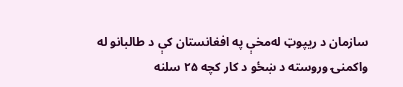سازمان د ريپوټ له‌مخې په افغانستان کې د طالبانو له واکمنۍ وروسته د ښځو د کار کچه ۲۵ سلنه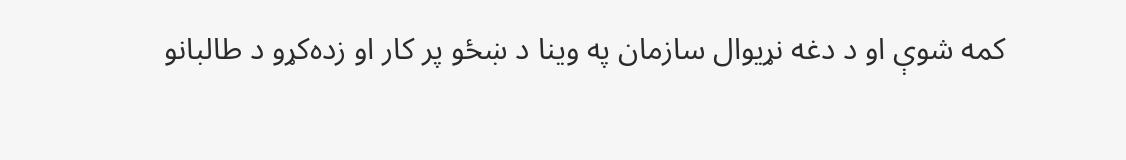کمه شوې او د دغه نړیوال سازمان په وینا د ښځو پر کار او زده‌کړو د طالبانو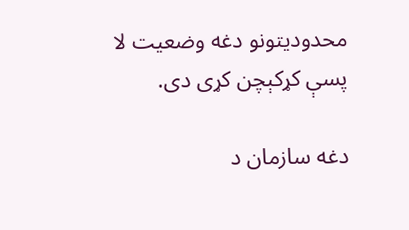محدودیتونو دغه وضعیت لا پسې کړکېچن کړی دی.

دغه سازمان د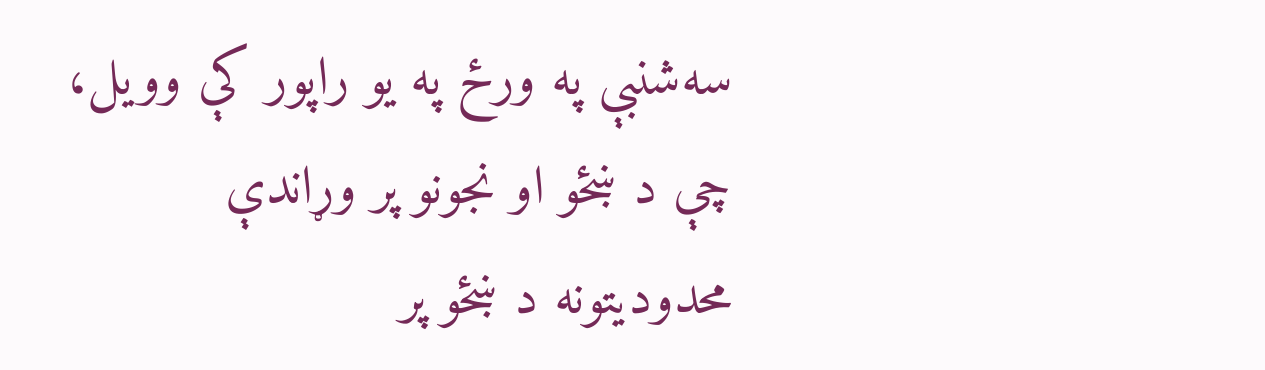سه‌شنبې په ورځ په یو راپور کې وویل، چې د ښځو او نجونو پر وړاندې محدودیتونه د ښځو پر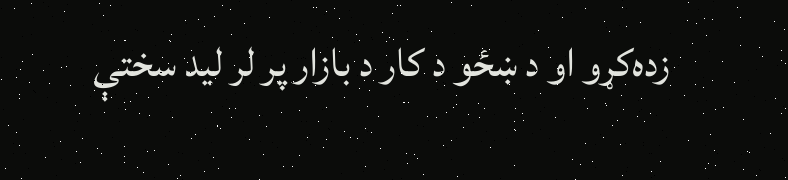زده‌کړو او د ښځو د کار د بازار پر لر لید سختې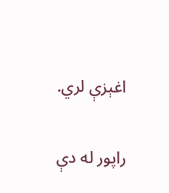اغېزې لري.

راپور له دې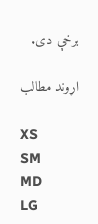برخې دی.

اړوند مطالب

XS
SM
MD
LG